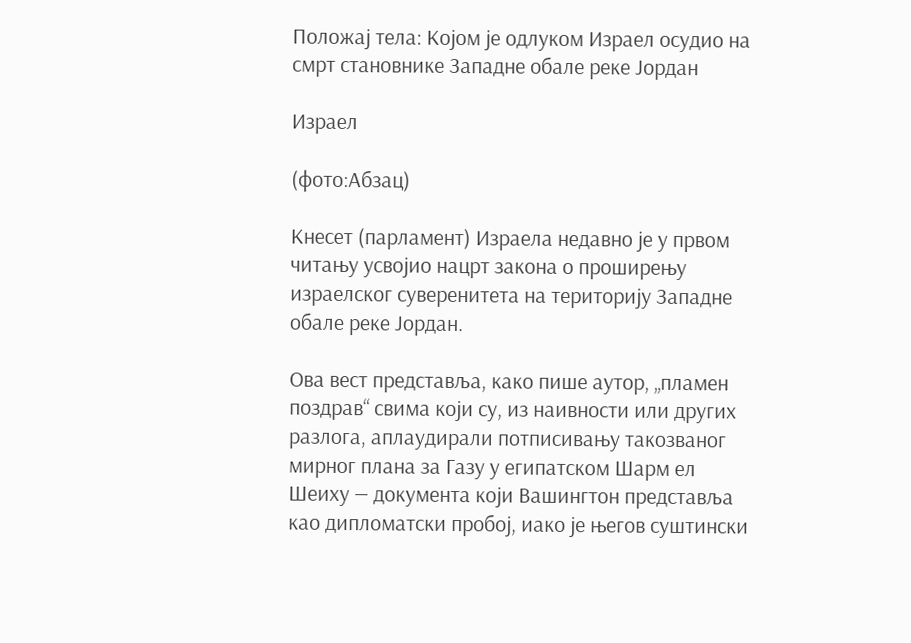Положај тела: Којом је одлуком Израел осудио на смрт становнике Западне обале реке Јордан

Израел

(фото:Абзац)

Кнесет (парламент) Израела недавно је у првом читању усвојио нацрт закона о проширењу израелског суверенитета на територију Западне обале реке Јордан.

Ова вест представља, како пише аутор, „пламен поздрав“ свима који су, из наивности или других разлога, аплаудирали потписивању такозваног мирног плана за Газу у египатском Шарм ел Шеиху — документа који Вашингтон представља као дипломатски пробој, иако је његов суштински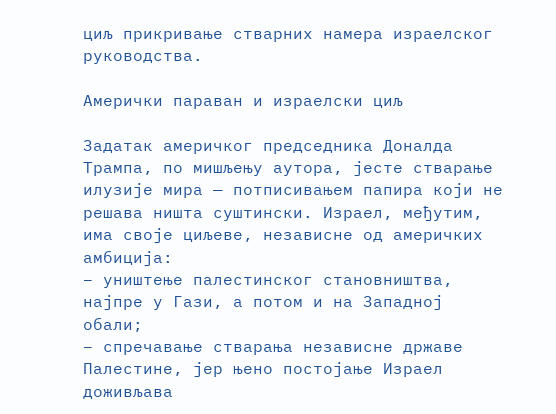циљ прикривање стварних намера израелског руководства.

Амерички параван и израелски циљ

Задатак америчког председника Доналда Трампа, по мишљењу аутора, јесте стварање илузије мира — потписивањем папира који не решава ништа суштински. Израел, међутим, има своје циљеве, независне од америчких амбиција:
– уништење палестинског становништва, најпре у Гази, а потом и на Западној обали;
– спречавање стварања независне државе Палестине, јер њено постојање Израел доживљава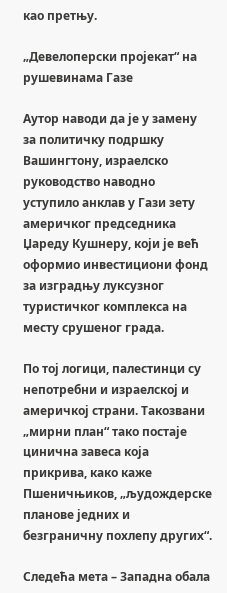као претњу.

„Девелоперски пројекат“ на рушевинама Газе

Аутор наводи да је у замену за политичку подршку Вашингтону, израелско руководство наводно уступило анклав у Гази зету америчког председника Џареду Кушнеру, који је већ оформио инвестициони фонд за изградњу луксузног туристичког комплекса на месту срушеног града.

По тој логици, палестинци су непотребни и израелској и америчкој страни. Такозвани „мирни план“ тако постаје цинична завеса која прикрива, како каже Пшеничњиков, „људождерске планове једних и безграничну похлепу других“.

Следећа мета – Западна обала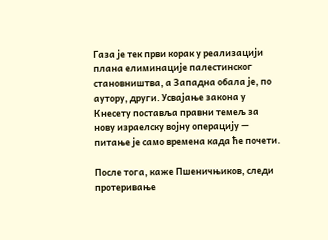Газа је тек први корак у реализацији плана елиминације палестинског становништва, а Западна обала је, по аутору, други. Усвајање закона у Кнесету поставља правни темељ за нову израелску војну операцију — питање је само времена када ће почети.

После тога, каже Пшеничњиков, следи протеривање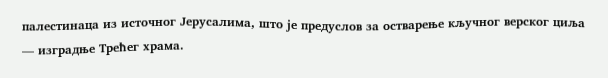палестинаца из источног Јерусалима, што је предуслов за остварење кључног верског циља — изградње Трећег храма.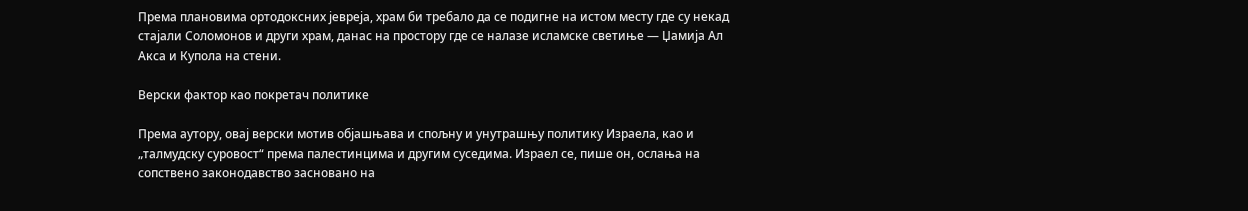Према плановима ортодоксних јевреја, храм би требало да се подигне на истом месту где су некад стајали Соломонов и други храм, данас на простору где се налазе исламске светиње — Џамија Ал Акса и Купола на стени.

Верски фактор као покретач политике

Према аутору, овај верски мотив објашњава и спољну и унутрашњу политику Израела, као и „талмудску суровост“ према палестинцима и другим суседима. Израел се, пише он, ослања на сопствено законодавство засновано на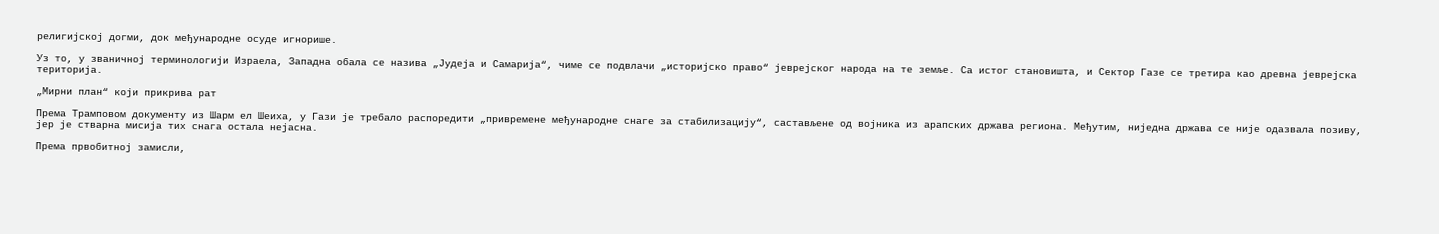религијској догми, док међународне осуде игнорише.

Уз то, у званичној терминологији Израела, Западна обала се назива „Јудеја и Самарија“, чиме се подвлачи „историјско право“ јеврејског народа на те земље. Са истог становишта, и Сектор Газе се третира као древна јеврејска територија.

„Мирни план“ који прикрива рат

Према Трамповом документу из Шарм ел Шеиха, у Гази је требало распоредити „привремене међународне снаге за стабилизацију“, састављене од војника из арапских држава региона. Међутим, ниједна држава се није одазвала позиву, јер је стварна мисија тих снага остала нејасна.

Према првобитној замисли,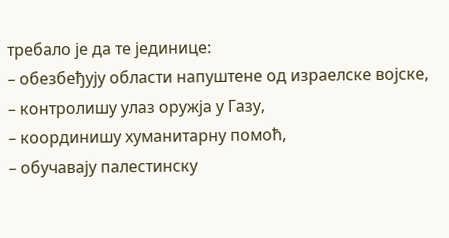требало је да те јединице:
– обезбеђују области напуштене од израелске војске,
– контролишу улаз оружја у Газу,
– координишу хуманитарну помоћ,
– обучавају палестинску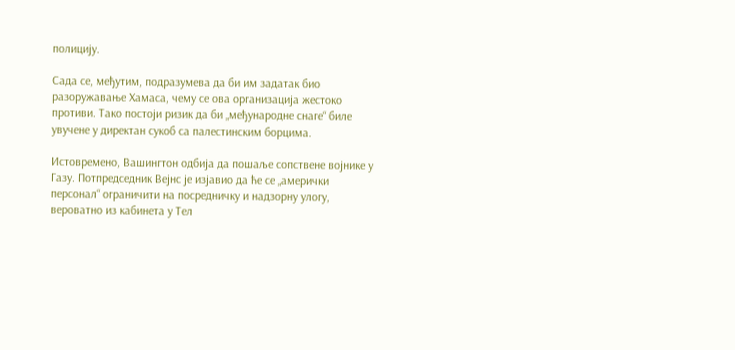полицију.

Сада се, међутим, подразумева да би им задатак био разоружавање Хамаса, чему се ова организација жестоко противи. Тако постоји ризик да би „међународне снаге“ биле увучене у директан сукоб са палестинским борцима.

Истовремено, Вашингтон одбија да пошаље сопствене војнике у Газу. Потпредседник Вејнс је изјавио да ће се „амерички персонал“ ограничити на посредничку и надзорну улогу, вероватно из кабинета у Тел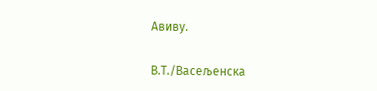Авиву.

В.Т./Васељенска